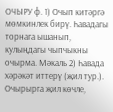ОЧЫРУ ф. 1) Очып китәргә мөмкинлек бирү. Һавадагы торнага ышанып, кулыңдагы чыпчыкны очырма. Мәкаль 2) Һавада хәрәкәт иттерү (җил тур.). Очырырга җил көчле,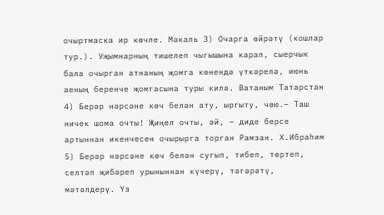очыртмаска ир көчле. Мәкаль 3) Очарга өйрәтү (кошлар тур.). Уҗымнарның тишелеп чыгышына карап, сыерчык бала очырган атнаның җомга көнендә үткәрелә, июнь аеның беренче җомгасына туры килә. Ватаным Татарстан 4) Берәр нәрсәне көч белән ату, ыргыту, чөю.– Таш ничек шома очты! Җиңел очты, әй, – диде берсе артыннан икенчесен очырырга торган Рамзан. Х.Ибраһим 5) Берәр нәрсәне көч белән сугып, тибеп, төртеп, селтәп җибәреп урыныннан күчерү, тәгәрәтү, мәтәлдерү. Үз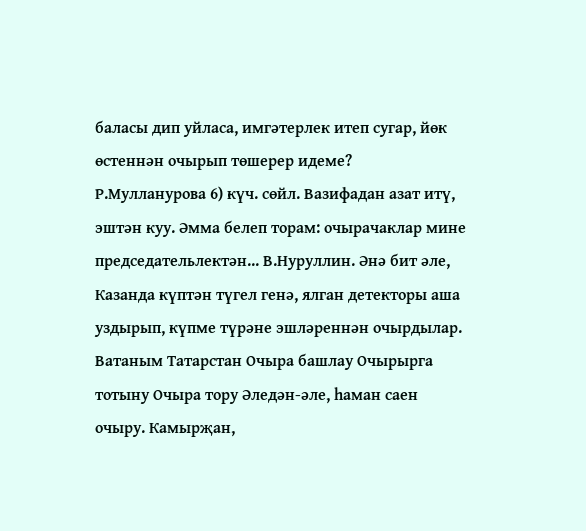баласы дип уйласа, имгәтерлек итеп сугар, йөк өстеннән очырып төшерер идеме? Р.Мулланурова 6) күч. сөйл. Вазифадан азат итү, эштән куу. Әмма белеп торам: очырачаклар мине председательлектән... В.Нуруллин. Әнә бит әле, Казанда күптән түгел генә, ялган детекторы аша уздырып, күпме түрәне эшләреннән очырдылар. Ватаным Татарстан Очыра башлау Очырырга тотыну Очыра тору Әледән-әле, һаман саен очыру. Камырҗан,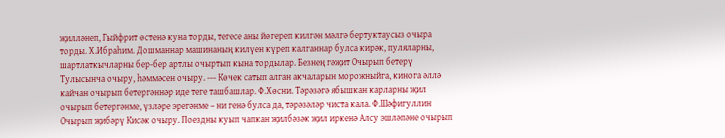җилләнеп, Гыйфрит өстенә куна торды, тегесе аны йөгереп килгән мәлгә бертуктаусыз очыра торды. Х.Ибраһим. Дошманнар машинаның килүен күреп калганнар булса кирәк, пуляларны, шартлаткычларны бер-бер артлы очыртып кына тордылар. Безнең гәҗит Очырып бетерү Тулысынча очыру, һәммәсен очыру. --- Көчек сатып алган акчаларын морожныйга, кинога әллә кайчан очырып бетергәннәр иде теге ташбашлар. Ф.Хөсни. Тәрәзәгә ябышкан карларны җил очырып бетергәнме, үзләре эрегәнме – ни генә булса да, тәрәзәләр чиста кала. Ф.Шәфигуллин Очырып җибәрү Кисәк очыру. Поездны куып чапкан җилбәзәк җил иркенә Алсу эшләпәне очырып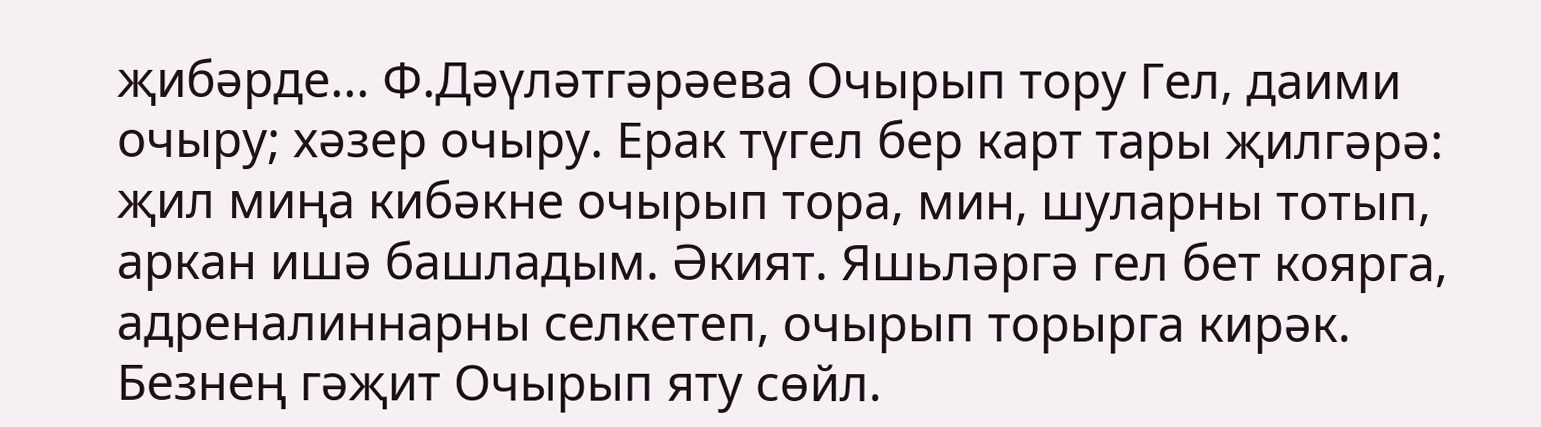җибәрде... Ф.Дәүләтгәрәева Очырып тору Гел, даими очыру; хәзер очыру. Ерак түгел бер карт тары җилгәрә: җил миңа кибәкне очырып тора, мин, шуларны тотып, аркан ишә башладым. Әкият. Яшьләргә гел бет коярга, адреналиннарны селкетеп, очырып торырга кирәк. Безнең гәҗит Очырып яту сөйл.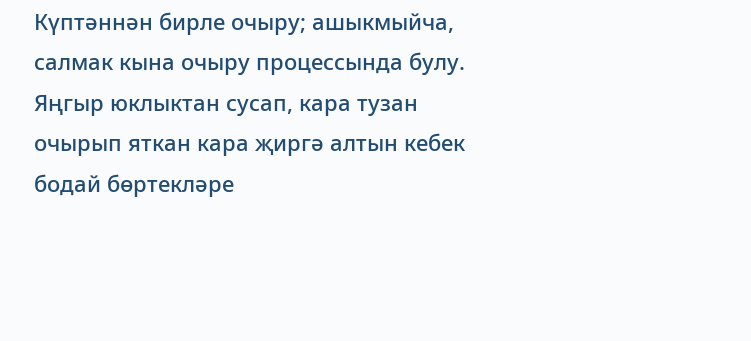Күптәннән бирле очыру; ашыкмыйча, салмак кына очыру процессында булу. Яңгыр юклыктан сусап, кара тузан очырып яткан кара җиргә алтын кебек бодай бөртекләре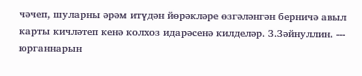чәчеп, шуларны әрәм итүдән йөрәкләре өзгәләнгән берничә авыл карты кичләтеп кенә колхоз идарәсенә килделәр. З.Зәйнуллин. --- юрганнарын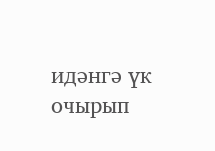идәнгә үк очырып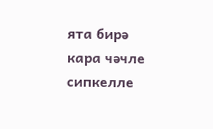ята бирә кара чәчле сипкелле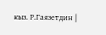кыз. Р.Гаязетдин |